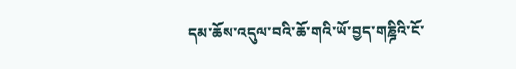དམ་ཆོས་འདུལ་བའི་ཆོ་གའི་ཡོ་བྱད་གཎྜིའི་ངོ་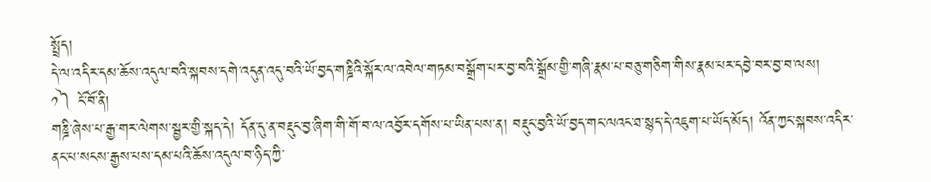སྤྲོད།
དེ་ལ་འདིར་དམ་ཆོས་འདུལ་བའི་སྐབས་དགེ་འདུན་འདུ་བའི་ཡོ་བྱད་གཎྜིའི་སྐོར་ལ་འབེལ་གཏམ་བསྒྲོག་པར་བྱ་བའི་སྒྲོམ་གྱི་གཞི་རྣམ་པ་བཅུ་གཅིག་གིས་རྣམ་པར་དབྱེ་བར་བྱ་བ་ལས།
༡༽ ངོ་བོ་ནི།
གཎྜི་ཞེས་པ་རྒྱ་གར་ལེགས་སྦྱར་གྱི་སྐད་དེ། དོན་དུ་ན་བརྡུང་བྱ་ཞིག་གི་གོ་བ་ལ་འབྱོར་དགོས་པ་ཡིན་པས་ན། བརྡུང་བྱའི་ཡོ་བྱད་གང་ལའང་ཐ་སྙད་དེ་འཇུག་པ་ཡོད་མོད། འོན་ཀྱང་སྐབས་འདིར་ནང་པ་སངས་རྒྱས་པས་དམ་པའི་ཆོས་འདུལ་བ་ཉིད་ཀྱི་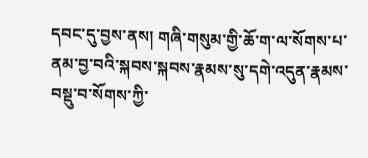དབང་དུ་བྱས་ནས། གཞི་གསུམ་གྱི་ཆོ་ག་ལ་སོགས་པ་ནམ་བྱ་བའི་སྐབས་སྐབས་རྣམས་སུ་དགེ་འདུན་རྣམས་བསྡུ་བ་སོགས་ཀྱི་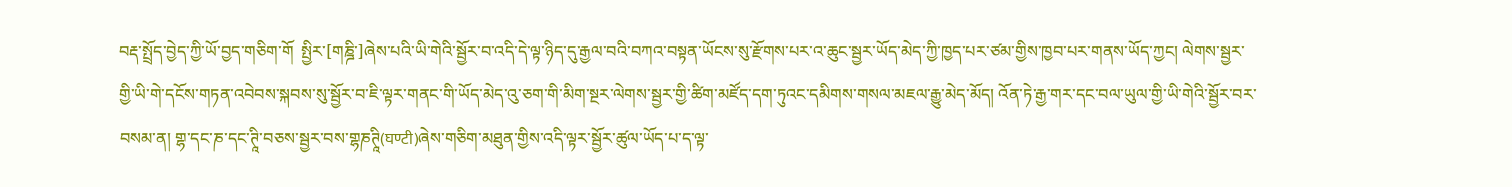བརྡ་སྤྲོད་བྱེད་ཀྱི་ཡོ་བྱད་གཅིག་གོ  སྤྱིར་[གཎྜི་]ཞེས་པའི་ཡི་གེའི་སྦྱོར་བ་འདི་དེ་ལྟ་ཉིད་དུ་རྒྱལ་བའི་བཀའ་བསྟན་ཡོངས་སུ་རྫོགས་པར་འ་ཆུང་སྦྱར་ཡོད་མེད་ཀྱི་ཁྱད་པར་ཙམ་གྱིས་ཁྱབ་པར་གནས་ཡོད་ཀྱང། ལེགས་སྦྱར་གྱི་ཡི་གེ་དངོས་གཏན་འབེབས་སྐབས་སུ་སྦྱོར་བ་ཇི་ལྟར་གནང་གི་ཡོད་མེད་འུ་ཅག་གི་མིག་སྔར་ལེགས་སྦྱར་གྱི་ཚིག་མཛོད་དག་ཏུའང་དམིགས་གསལ་མཇལ་རྒྱུ་མེད་མོད། འོན་ཏེ་རྒྱ་གར་དང་བལ་ཡུལ་གྱི་ཡི་གེའི་སྦྱོར་བར་བསམ་ན། གྷ་དང་ཎ་དང་ཊཱི་བཅས་སྦྱར་བས་གྷཎཊཱི(घण्टी)ཞེས་གཅིག་མཐུན་གྱིས་འདི་ལྟར་སྦྱོར་ཚུལ་ཡོད་པ་ད་ལྟ་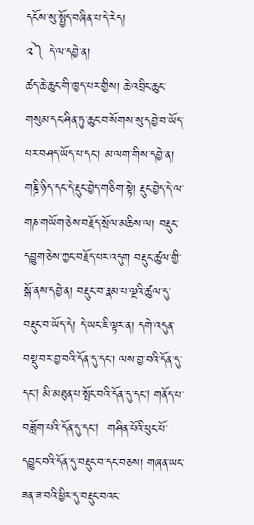དངོས་སུ་སྤྱོད་བཞིན་པ་དེ་རེད།
༢༽ དེ་ལ་དབྱེ་ན།
ཚད་ཆེ་ཆུང་གི་ཁྱད་པར་གྱིས། ཆེ་འབྲིང་ཆུང་གསུམ་དང་ཤིན་ཏུ་ཆུང་བ་སོགས་སུ་དབྱེ་བ་ཡོད་པར་བཤད་ཡོད་པ་དང་། མ་ལག་གིས་དབྱེ་ན། གཎྜི་ཉིད་དང་དེ་རྡུང་བྱེད་གཅིག་སྟེ། རྡུང་བྱེད་དེ་ལ་གཎ་གཡོག་ཅེས་བརྗོད་སྲོལ་མཆིས་ལ། བརྡུང་དབྱུག་ཅེས་ཀྱང་བརྗོད་པར་འདུག བརྡུང་ཚུལ་གྱི་སྒོ་ནས་དབྱེ་ན། བརྡུང་བ་རྣམ་པ་ལྔའི་ཚུལ་དུ་བརྡུང་བ་ཡོད་དེ། དེ་ཡང་ཇི་ལྟར་ན། དགེ་འདུན་བསྡུ་བར་བྱ་བའི་དོན་དུ་དང་། ལས་བྱ་བའི་དོན་དུ་དང། མི་མཐུན་པ་སྤོང་བའི་དོན་དུ་དང། གནོད་པ་བཟློག་པའི་དོན་དུ་དང།  གཤིན་པོའི་ཕུང་པོ་དབྱུང་བའི་དོན་དུ་བརྡུང་བ་དང་བཅས། གཞན་ཡང་ཟན་ཟ་བའི་ཕྱིར་དུ་བརྡུང་བའང་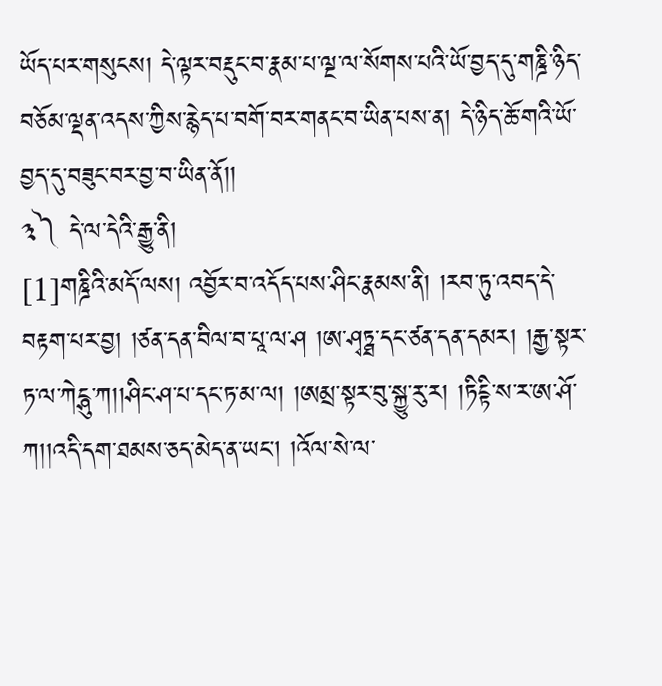ཡོད་པར་གསུངས། དེ་ལྟར་བརྡུང་བ་རྣམ་པ་ལྔ་ལ་སོགས་པའི་ཡོ་བྱད་དུ་གཎྜི་ཉིད་བཅོམ་ལྡན་འདས་ཀྱིས་རྙེད་པ་བགོ་བར་གནང་བ་ཡིན་པས་ན། དེ་ཉིད་ཆོ་གའི་ཡོ་བྱད་དུ་བཟུང་བར་བྱ་བ་ཡིན་ནོ།།
༣༽ དེ་ལ་དེའི་རྒྱུ་ནི།
[1]གཎྜིའི་མདོ་ལས། འབྱོར་བ་འདོད་པས་ཤིང་རྣམས་ནི། །རབ་ཏུ་འབད་དེ་བརྟག་པར་བྱ། །ཙན་དན་བིལ་བ་པཱ་ལ་ཤ །ཨ་ཤྭཏྠ་དང་ཙན་དན་དམར། །རྒྱ་སྟར་ཏ་ལ་ཀེངྴུ་ཀ།།ཤིང་ཤ་པ་དང་ཏ་མ་ལ། །ཨམྲ་སྟར་བུ་སྐྱུ་རུ་ར། །ཏིངྟི་ས་ར་ཨ་ཤོ་ཀ།།འདི་དག་ཐམས་ཅད་མེད་ན་ཡང། །འོལ་སེ་ལ་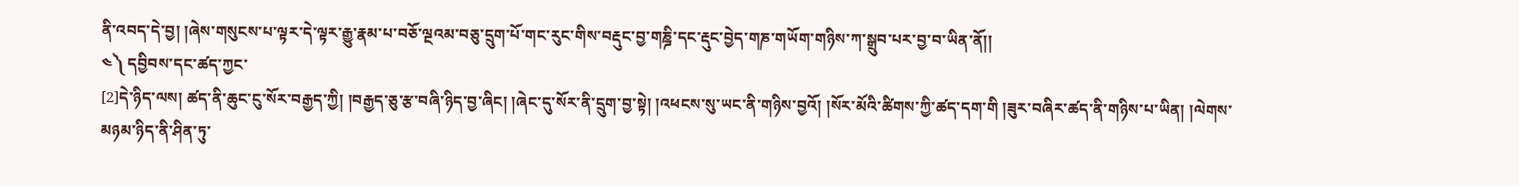ནི་འབད་དེ་བྱ། །ཞེས་གསུངས་པ་ལྟར་དེ་ལྟར་རྒྱུ་རྣམ་པ་བཅོ་ལྔའམ་བཅུ་དྲུག་པོ་གང་རུང་གིས་བརྡུང་བྱ་གཎྜི་དང་རྡུང་བྱེད་གཎ་གཡོག་གཉིས་ཀ་སྒྲུབ་པར་བྱ་བ་ཡིན་ནོ།།
༤༽ དབྱིབས་དང་ཚད་ཀྱང་
[2]དེ་ཉིད་ལས། ཚད་ནི་ཆུང་ངུ་སོར་བརྒྱད་ཀྱི། །བརྒྱད་ཅུ་རྩ་བཞི་ཉིད་བྱ་ཞིང། །ཞེང་དུ་སོར་ནི་དྲུག་བྱ་སྟེ། །འཕངས་སུ་ཡང་ནི་གཉིས་བྱའོ། །སོར་མོའི་ཚིགས་ཀྱི་ཚད་དག་གི །ཟུར་བཞིར་ཚད་ནི་གཉིས་པ་ཡིན། །ལེགས་མཉམ་ཉིད་ནི་ཤིན་ཏུ་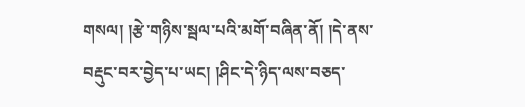གསལ། །རྩེ་གཉིས་སྦལ་པའི་མགོ་བཞིན་ནོ། །དེ་ནས་བརྡུང་བར་བྱེད་པ་ཡང། །ཤིང་དེ་ཉིད་ལས་བཅད་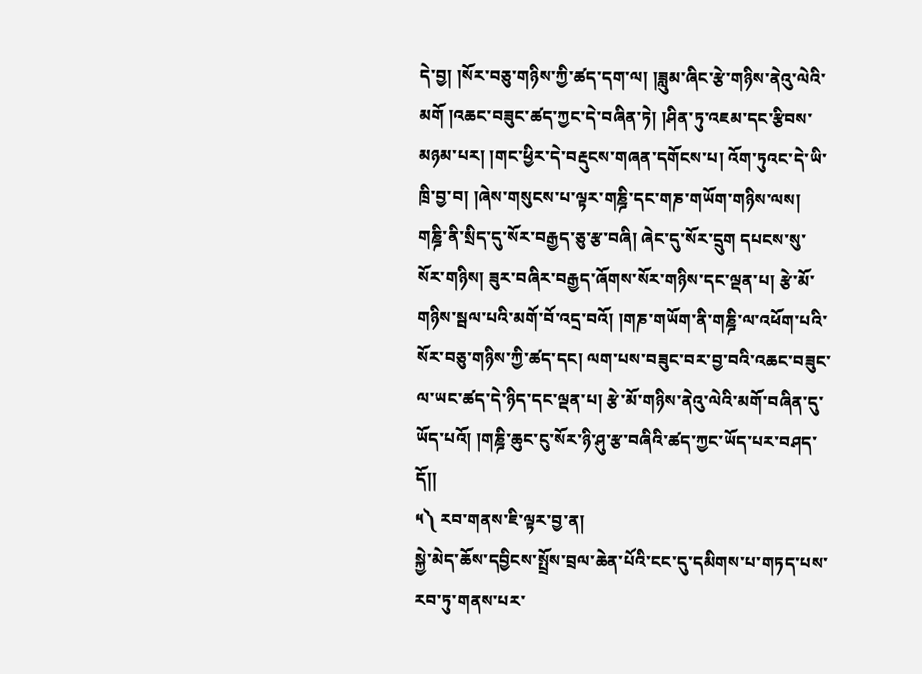དེ་བྱ། །སོར་བཅུ་གཉིས་ཀྱི་ཚད་དག་ལ། །ཟླུམ་ཞིང་རྩེ་གཉིས་ནེའུ་ལེའི་མགོ །འཆང་བཟུང་ཚད་ཀྱང་དེ་བཞིན་ཏེ། །ཤིན་ཏུ་འཇམ་དང་རྩིབས་མཉམ་པར། །གང་ཕྱིར་དེ་བརྡུངས་གཞན་དགོངས་པ། འོག་ཏུའང་དེ་ཡི་ཁྲི་བྱ་བ། །ཞེས་གསུངས་པ་ལྟར་གཎྜི་དང་གཎ་གཡོག་གཉིས་ལས། གཎྜི་ནི་སྲིད་དུ་སོར་བརྒྱད་ཅུ་རྩ་བཞི། ཞེང་དུ་སོར་དྲུག དཔངས་སུ་སོར་གཉིས། ཟུར་བཞིར་བརྒྱད་ཞོགས་སོར་གཉིས་དང་ལྡན་པ། རྩེ་མོ་གཉིས་སྦལ་པའི་མགོ་བོ་འདྲ་བའོ། །གཎ་གཡོག་ནི་གཎྜི་ལ་འཕོག་པའི་སོར་བཅུ་གཉིས་ཀྱི་ཚད་དང། ལག་པས་བཟུང་བར་བྱ་བའི་འཆང་བཟུང་ལ་ཡང་ཚད་དེ་ཉིད་དང་ལྡན་པ། རྩེ་མོ་གཉིས་ནེའུ་ལེའི་མགོ་བཞིན་དུ་ཡོད་པའོ། །གཎྜི་ཆུང་ངུ་སོར་ཉི་ཤུ་རྩ་བཞིའི་ཚད་ཀྱང་ཡོད་པར་བཤད་དོ།།
༥༽ རབ་གནས་ཇི་ལྟར་བྱ་ན།
སྐྱེ་མེད་ཆོས་དབྱིངས་སྤྲོས་བྲལ་ཆེན་པོའི་ངང་དུ་དམིགས་པ་གཏད་པས་རབ་ཏུ་གནས་པར་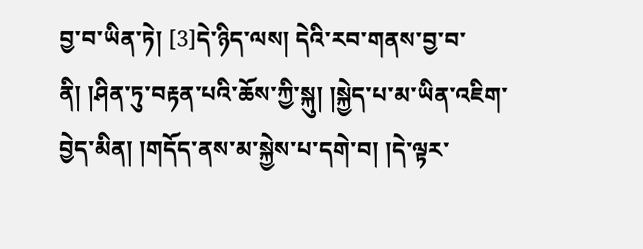བྱ་བ་ཡིན་ཏེ། [3]དེ་ཉིད་ལས། དེའི་རབ་གནས་བྱ་བ་ནི། །ཤིན་ཏུ་བརྟན་པའི་ཆོས་ཀྱི་སྐུ། །སྐྱེད་པ་མ་ཡིན་འཇིག་བྱེད་མིན། །གདོད་ནས་མ་སྐྱེས་པ་དགེ་བ། །དེ་ལྟར་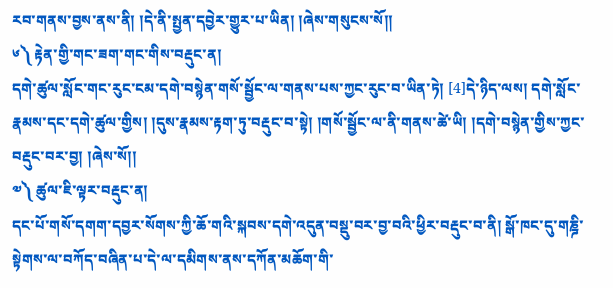རབ་གནས་བྱས་ནས་ནི། །དེ་ནི་སྤྱན་དབྱེར་གྱུར་པ་ཡིན། །ཞེས་གསུངས་སོ།།
༦༽ རྟེན་གྱི་གང་ཟག་གང་གིས་བརྡུང་ན།
དགེ་ཚུལ་སློང་གང་རུང་ངམ་དགེ་བསྙེན་གསོ་སྦྱོང་ལ་གནས་པས་ཀྱང་རུང་བ་ཡིན་ཏེ། [4]དེ་ཉིད་ལས། དགེ་སློང་རྣམས་དང་དགེ་ཚུལ་གྱིས། །དུས་རྣམས་རྟག་ཏུ་བརྡུང་བ་སྟེ། །གསོ་སྦྱོང་ལ་ནི་གནས་ཚེ་ཡི། །དགེ་བསྙེན་གྱིས་ཀྱང་བརྡུང་བར་བྱ། །ཞེས་སོ།།
༧༽ ཚུལ་ཇི་ལྟར་བརྡུང་ན།
དང་པོ་གསོ་དགག་དབྱར་སོགས་ཀྱི་ཆོ་གའི་སྐབས་དགེ་འདུན་བསྡུ་བར་བྱ་བའི་ཕྱིར་བརྡུང་བ་ནི། སྒོ་ཁང་དུ་གཎྜི་སྟེགས་ལ་བཀོད་བཞིན་པ་དེ་ལ་དམིགས་ནས་དཀོན་མཆོག་གི་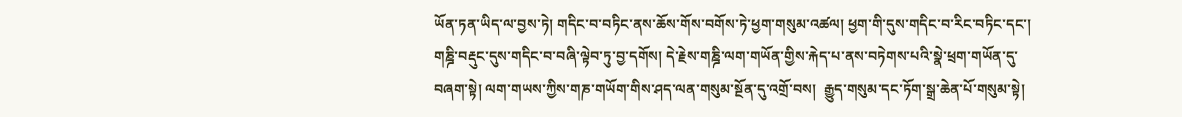ཡོན་ཏན་ཡིད་ལ་བྱས་ཏེ། གདིང་བ་བཏིང་ནས་ཆོས་གོས་བགོས་ཏེ་ཕྱག་གསུམ་འཚལ། ཕྱག་གི་དུས་གདིང་བ་རིང་བཏིང་དང་། གཎྜི་བརྡུང་དུས་གདིང་བ་བཞི་ལྟེབ་ཏུ་བྱ་དགོས། དེ་རྗེས་གཎྜི་ལག་གཡོན་གྱིས་རྐེད་པ་ནས་བཏེགས་པའི་སྣེ་ཕྲག་གཡོན་དུ་བཞག་སྟེ། ལག་གཡས་ཀྱིས་གཎ་གཡོག་གིས་ཤད་ལན་གསུམ་སྔོན་དུ་འགྲོ་བས།  རྒྱུད་གསུམ་དང་ཏོག་སྒྲ་ཆེན་པོ་གསུམ་སྟེ།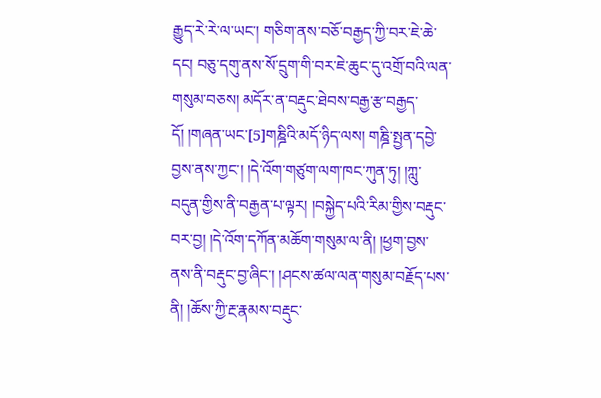རྒྱུད་རེ་རེ་ལ་ཡང་། གཅིག་ནས་བཅོ་བརྒྱད་ཀྱི་བར་ཇེ་ཆེ་དང། བཅུ་དགུ་ནས་སོ་དྲུག་གི་བར་ཇེ་ཆུང་དུ་འགྲོ་བའི་ལན་གསུམ་བཅས། མདོར་ན་བརྡུང་ཐེབས་བརྒྱ་རྩ་བརྒྱད་དོ། །གཞན་ཡང་[5]གཎྜིའི་མདོ་ཉིད་ལས། གཎྜི་སྤྱན་དབྱེ་བྱས་ནས་ཀྱང་། །དེ་འོག་གཙུག་ལག་ཁང་ཀུན་ཏུ། །ཀླུ་བདུན་གྱིས་ནི་བརྒྱན་པ་ལྟར། །བསྐྱེད་པའི་རིམ་གྱིས་བརྡུང་བར་བྱ། །དེ་འོག་དཀོན་མཆོག་གསུམ་ལ་ནི། །ཕྱག་བྱས་ནས་ནི་བརྡུང་བྱ་ཞིང་། །ཤངས་ཚལ་ལན་གསུམ་བརྗོད་པས་ནི། །ཆོས་ཀྱི་རྔ་རྣམས་བརྡུང་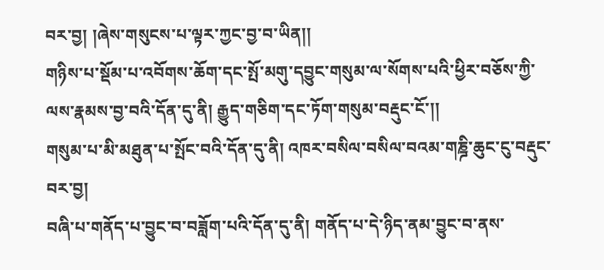བར་བྱ། །ཞེས་གསུངས་པ་ལྟར་ཀྱང་བྱ་བ་ཡིན།།
གཉིས་པ་སྡོམ་པ་འབོགས་ཆོག་དང་སྤོ་མགུ་དབྱུང་གསུམ་ལ་སོགས་པའི་ཕྱིར་བཅོས་ཀྱི་ལས་རྣམས་བྱ་བའི་དོན་དུ་ནི། རྒྱུད་གཅིག་དང་ཏོག་གསུམ་བརྡུང་ངོ་།།
གསུམ་པ་མི་མཐུན་པ་སྤོང་བའི་དོན་དུ་ནི། འཁར་བསིལ་བསིལ་བའམ་གཎྜི་ཆུང་ངུ་བརྡུང་བར་བྱ།
བཞི་པ་གནོད་པ་བྱུང་བ་བཟློག་པའི་དོན་དུ་ནི། གནོད་པ་དེ་ཉིད་ནམ་བྱུང་བ་ནས་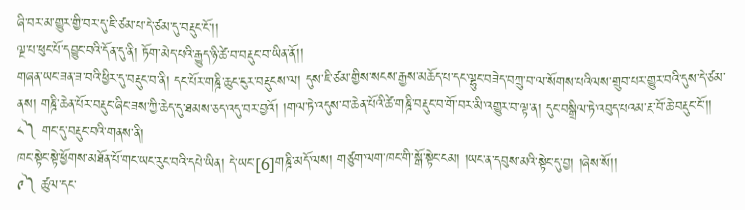ཞི་བར་མ་གྱུར་གྱི་བར་དུ་ཇི་ཙམ་པ་དེ་ཙམ་དུ་བརྡུང་ངོ་།།
ལྔ་པ་ཕུང་པོ་དབྱུང་བའི་དོན་དུ་ནི། ཏོག་མེད་པའི་རྒྱུད་ཉི་ཚེ་བ་བརྡུང་བ་ཡིན་ནོ།།
གཞན་ཡང་ཟན་ཟ་བའི་ཕྱིར་དུ་བརྡུང་བ་ནི། དང་པོར་གཎྜི་ཆུང་ངུར་བརྡུངས་ལ། དུས་ཇི་ཙམ་གྱིས་སངས་རྒྱས་མཆོད་པ་དང་ལྷུང་བཟེད་བཀྲུ་བ་ལ་སོགས་པའིལས་གྲུབ་པར་གྱུར་བའི་དུས་དེ་ཙམ་ནས། གཎྜི་ཆེན་པོར་བརྡུང་ཞིང་ཟས་ཀྱི་ཆེད་དུ་ཐམས་ཅད་འདུ་བར་བྱའོ། །གལ་ཏེ་འདུས་བ་ཆེན་པོའི་ཚེ་གཎྜི་བརྡུང་བ་གོ་བར་མི་འགྱུར་བ་ལྟ་ན། དུང་བསྒྲིལ་ཏེ་འབུད་པའམ་རྔ་བོ་ཆེ་བརྡུང་ངོ་།།
༨༽ གང་དུ་བརྡུང་བའི་གནས་ནི།
ཁང་སྟེང་སྟེ་ཕྱོགས་མཐོན་པོ་གང་ཡང་རུང་བའི་དཔེ་ཡིན། དེ་ཡང་[6]གཎྜི་མདོ་ལས། གཙུག་ལག་ཁང་གི་སྒོ་སྟེང་ངམ། །ཡང་ན་དབུས་མའི་སྟེང་དུ་བྱ། །ཞེས་སོ།།
༩༽ ཚུལ་དང་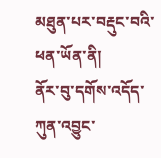མཐུན་པར་བརྡུང་བའི་ཕན་ཡོན་ནི།
ནོར་བུ་དགོས་འདོད་ཀུན་འབྱུང་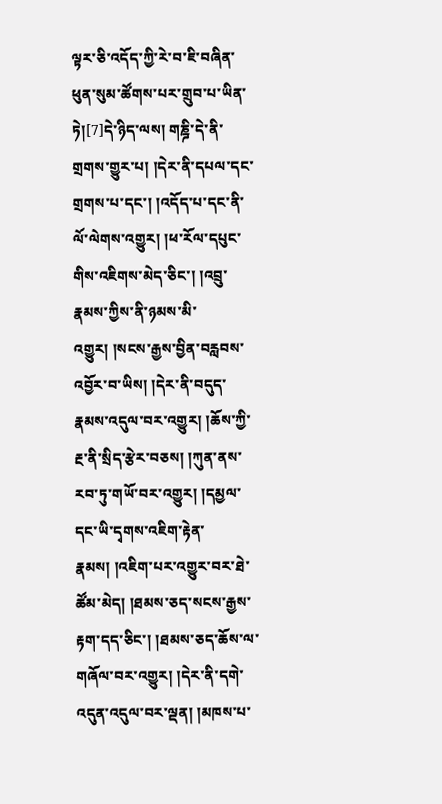ལྟར་ཅི་འདོད་ཀྱི་རེ་བ་ཇི་བཞིན་ཕུན་སུམ་ཚོགས་པར་གྲུབ་པ་ཡིན་ཏེ།[7]དེ་ཉིད་ལས། གཎྜི་དེ་ནི་གྲགས་གྱུར་པ། །དེར་ནི་དཔལ་དང་གྲགས་པ་དང་། །འདོད་པ་དང་ནི་ལོ་ལེགས་འགྱུར། །ཕ་རོལ་དཔུང་གིས་འཇིགས་མེད་ཅིང་། །འབྲུ་རྣམས་ཀྱིས་ནི་ཉམས་མི་འགྱུར། །སངས་རྒྱས་བྱིན་བརླབས་འབྱོར་བ་ཡིས། །དེར་ནི་བདུད་རྣམས་འདུལ་བར་འགྱུར། །ཆོས་ཀྱི་རྔ་ནི་སྲིད་རྩེར་བཅས། །ཀུན་ནས་རབ་ཏུ་གཡོ་བར་འགྱུར། །དམྱལ་དང་ཡི་དྭགས་འཇིག་རྟེན་རྣམས། །འཇིག་པར་འགྱུར་བར་ཐེ་ཚོམ་མེད། །ཐམས་ཅད་སངས་རྒྱས་རྟག་དད་ཅིང་། །ཐམས་ཅད་ཆོས་ལ་གཞོལ་བར་འགྱུར། །དེར་ནི་དགེ་འདུན་འདུལ་བར་ལྡན། །མཁས་པ་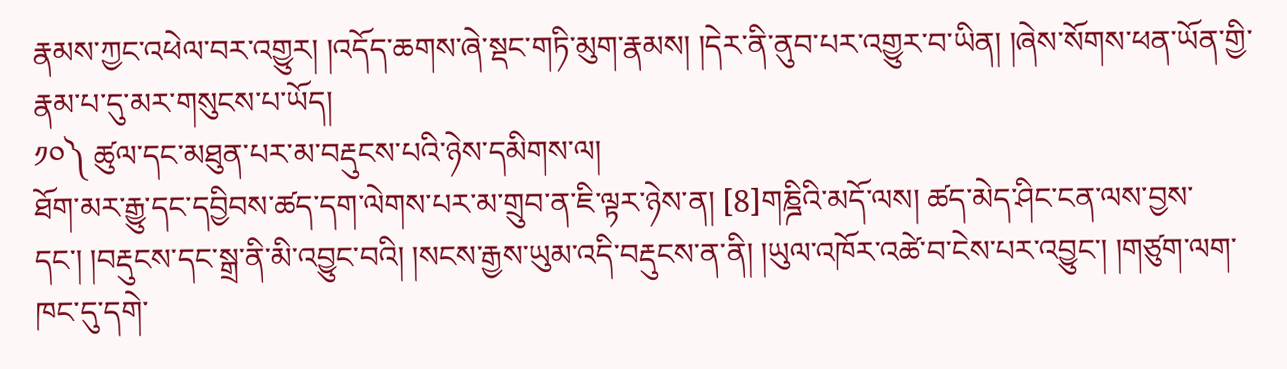རྣམས་ཀྱང་འཕེལ་བར་འགྱུར། །འདོད་ཆགས་ཞེ་སྡང་གཏི་མུག་རྣམས། །དེར་ནི་ནུབ་པར་འགྱུར་བ་ཡིན། །ཞེས་སོགས་ཕན་ཡོན་གྱི་རྣམ་པ་དུ་མར་གསུངས་པ་ཡོད།
༡༠༽ ཚུལ་དང་མཐུན་པར་མ་བརྡུངས་པའི་ཉེས་དམིགས་ལ།
ཐོག་མར་རྒྱུ་དང་དབྱིབས་ཚད་དག་ལེགས་པར་མ་གྲུབ་ན་ཇི་ལྟར་ཉེས་ན། [8]གཎྜིའི་མདོ་ལས། ཚད་མེད་ཤིང་ངན་ལས་བྱས་དང་། །བརྡུངས་དང་སྒྲ་ནི་མི་འབྱུང་བའི། །སངས་རྒྱས་ཡུམ་འདི་བརྡུངས་ན་ནི། །ཡུལ་འཁོར་འཚེ་བ་ངེས་པར་འབྱུང་། །གཙུག་ལག་ཁང་དུ་དགེ་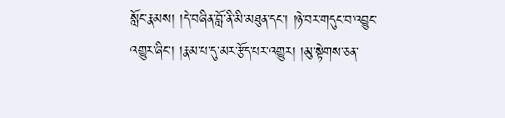སློང་རྣམས། །དེ་བཞིན་བློ་ནི་མི་མཐུན་དང་། །ཉེ་བར་གདུང་བ་འབྱུང་འགྱུར་ཞིང་། །རྣམ་པ་དུ་མར་རྩོད་པར་འགྱུར། །མུ་སྟེགས་ཅན་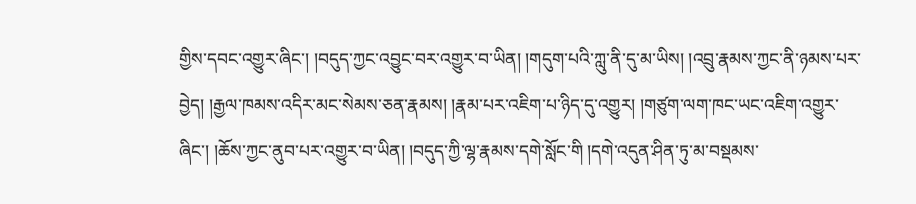གྱིས་དབང་འགྱུར་ཞིང་། །བདུད་ཀྱང་འབྱུང་བར་འགྱུར་བ་ཡིན། །གདུག་པའི་ཀླུ་ནི་དུ་མ་ཡིས། །འབྲུ་རྣམས་ཀྱང་ནི་ཉམས་པར་བྱེད། །རྒྱལ་ཁམས་འདིར་མང་སེམས་ཅན་རྣམས། །རྣམ་པར་འཇིག་པ་ཉིད་དུ་འགྱུར། །གཙུག་ལག་ཁང་ཡང་འཇིག་འགྱུར་ཞིང་། །ཆོས་ཀྱང་ནུབ་པར་འགྱུར་བ་ཡིན། །བདུད་ཀྱི་ལྷ་རྣམས་དགེ་སློང་གི །དགེ་འདུན་ཤིན་ཏུ་མ་བསྡམས་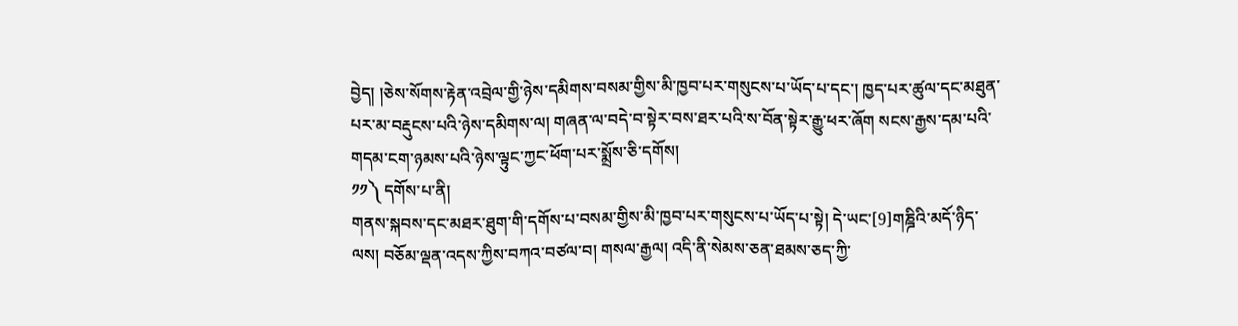བྱེད། །ཅེས་སོགས་རྟེན་འབྲེལ་གྱི་ཉེས་དམིགས་བསམ་གྱིས་མི་ཁྱབ་པར་གསུངས་པ་ཡོད་པ་དང་། ཁྱད་པར་ཚུལ་དང་མཐུན་པར་མ་བརྡུངས་པའི་ཉེས་དམིགས་ལ། གཞན་ལ་བདེ་བ་སྟེར་བས་ཐར་པའི་ས་བོན་སྟེར་རྒྱུ་ཕར་ཞོག སངས་རྒྱས་དམ་པའི་གདམ་ངག་ཉམས་པའི་ཉེས་ལྟུང་ཀྱང་ཕོག་པར་སྨྲོས་ཅི་དགོས།
༡༡༽ དགོས་པ་ནི།
གནས་སྐབས་དང་མཐར་ཐུག་གི་དགོས་པ་བསམ་གྱིས་མི་ཁྱབ་པར་གསུངས་པ་ཡོད་པ་སྟེ། དེ་ཡང་[9]གཎྜིའི་མདོ་ཉིད་ལས། བཅོམ་ལྡན་འདས་ཀྱིས་བཀའ་བཙལ་བ། གསལ་རྒྱལ། འདི་ནི་སེམས་ཅན་ཐམས་ཅད་ཀྱི་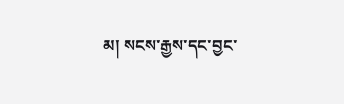མ། སངས་རྒྱས་དང་བྱང་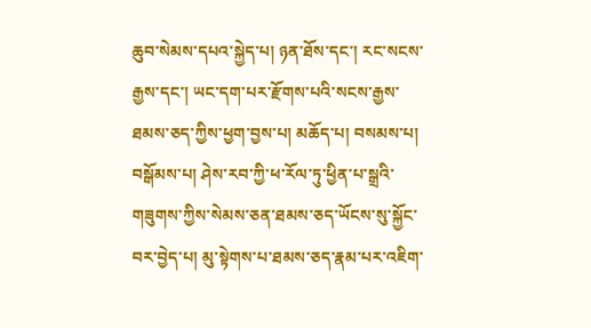ཆུབ་སེམས་དཔའ་སྐྱེད་པ། ཉན་ཐོས་དང་། རང་སངས་རྒྱས་དང་། ཡང་དག་པར་རྫོགས་པའི་སངས་རྒྱས་ཐམས་ཅད་ཀྱིས་ཕྱག་བྱས་པ། མཆོད་པ། བསམས་པ། བསྒོམས་པ། ཤེས་རབ་ཀྱི་ཕ་རོལ་ཏུ་ཕྱིན་པ་སྒྲའི་གཟུགས་ཀྱིས་སེམས་ཅན་ཐམས་ཅད་ཡོངས་སུ་སྐྱོང་བར་བྱེད་པ། མུ་སྟེགས་པ་ཐམས་ཅད་རྣམ་པར་འཇིག་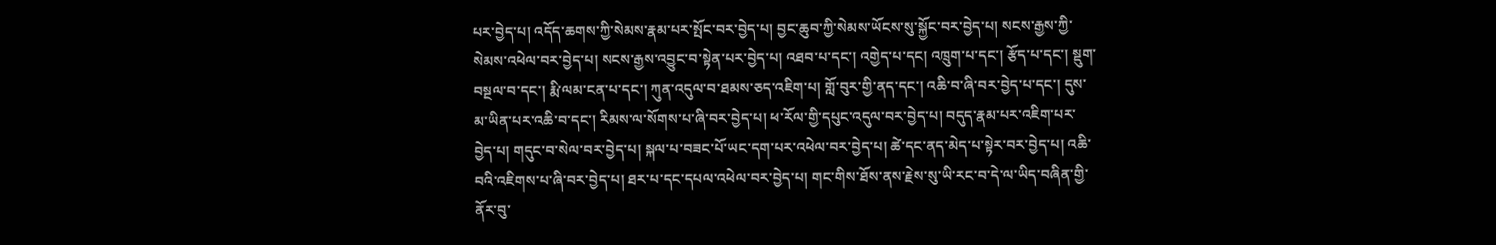པར་བྱེད་པ། འདོད་ཆགས་ཀྱི་སེམས་རྣམ་པར་སྤོང་བར་བྱེད་པ། བྱང་ཆུབ་ཀྱི་སེམས་ཡོངས་སུ་སྐྱོང་བར་བྱེད་པ། སངས་རྒྱས་ཀྱི་སེམས་འཕེལ་བར་བྱེད་པ། སངས་རྒྱས་འབྱུང་བ་སྟེན་པར་བྱེད་པ། འཐབ་པ་དང་། འགྱེད་པ་དང། འཁྲུག་པ་དང་། རྩོད་པ་དང་། སྡུག་བསྔལ་བ་དང་། རྨི་ལམ་ངན་པ་དང་། ཀུན་འདུལ་བ་ཐམས་ཅད་འཇིག་པ། གློ་བུར་གྱི་ནད་དང་། འཆི་བ་ཞི་བར་བྱེད་པ་དང་། དུས་མ་ཡིན་པར་འཆི་བ་དང་། རིམས་ལ་སོགས་པ་ཞི་བར་བྱེད་པ། ཕ་རོལ་གྱི་དཔུང་འདུལ་བར་བྱེད་པ། བདུད་རྣམ་པར་འཇིག་པར་བྱེད་པ། གདུང་བ་སེལ་བར་བྱེད་པ། སྐལ་པ་བཟང་པོ་ཡང་དག་པར་འཕེལ་བར་བྱེད་པ། ཚེ་དང་ནད་མེད་པ་སྟེར་བར་བྱེད་པ། འཆི་བའི་འཇིགས་པ་ཞི་བར་བྱེད་པ། ཐར་པ་དང་དཔལ་འཕེལ་བར་བྱེད་པ། གང་གིས་ཐོས་ནས་རྗེས་སུ་ཡི་རང་བ་དེ་ལ་ཡིད་བཞིན་གྱི་ནོར་བུ་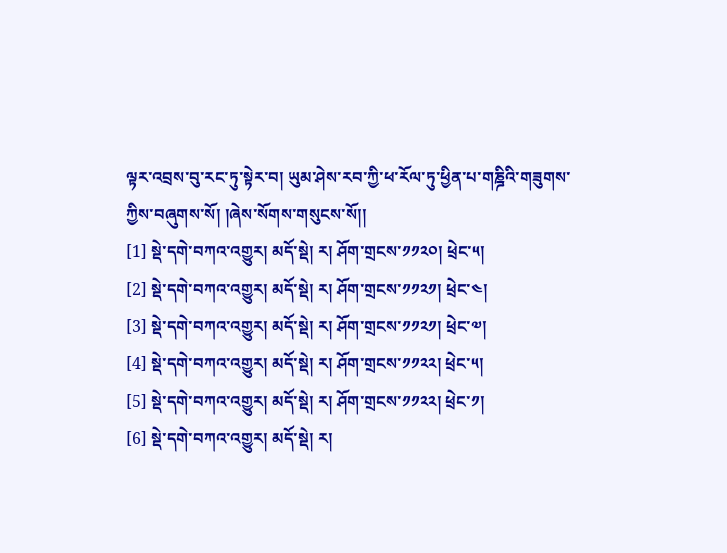ལྟར་འབྲས་བུ་རང་ཏུ་སྟེར་བ། ཡུམ་ཤེས་རབ་ཀྱི་ཕ་རོལ་ཏུ་ཕྱིན་པ་གཎྜིའི་གཟུགས་ཀྱིས་བཞུགས་སོ། །ཞེས་སོགས་གསུངས་སོ།།
[1] སྡེ་དགེ་བཀའ་འགྱུར། མདོ་སྡེ། ར། ཤོག་གྲངས་༡༡༢༠། ཕྲེང་༥།
[2] སྡེ་དགེ་བཀའ་འགྱུར། མདོ་སྡེ། ར། ཤོག་གྲངས་༡༡༢༡། ཕྲེང་༤།
[3] སྡེ་དགེ་བཀའ་འགྱུར། མདོ་སྡེ། ར། ཤོག་གྲངས་༡༡༢༡། ཕྲེང་༧།
[4] སྡེ་དགེ་བཀའ་འགྱུར། མདོ་སྡེ། ར། ཤོག་གྲངས་༡༡༢༢། ཕྲེང་༥།
[5] སྡེ་དགེ་བཀའ་འགྱུར། མདོ་སྡེ། ར། ཤོག་གྲངས་༡༡༢༢། ཕྲེང་༡།
[6] སྡེ་དགེ་བཀའ་འགྱུར། མདོ་སྡེ། ར།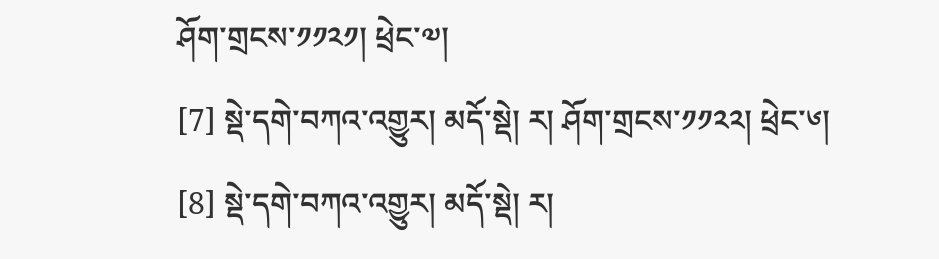ཤོག་གྲངས་༡༡༢༡། ཕྲེང་༧།
[7] སྡེ་དགེ་བཀའ་འགྱུར། མདོ་སྡེ། ར། ཤོག་གྲངས་༡༡༢༢། ཕྲེང་༦།
[8] སྡེ་དགེ་བཀའ་འགྱུར། མདོ་སྡེ། ར།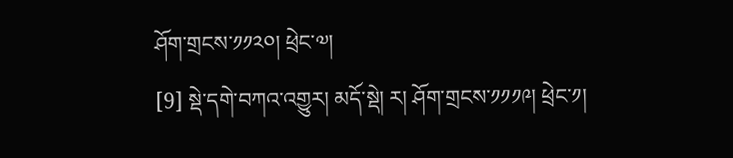ཤོག་གྲངས་༡༡༢༠། ཕྲེང་༧།
[9] སྡེ་དགེ་བཀའ་འགྱུར། མདོ་སྡེ། ར། ཤོག་གྲངས་༡༡༡༩། ཕྲེང་༡།